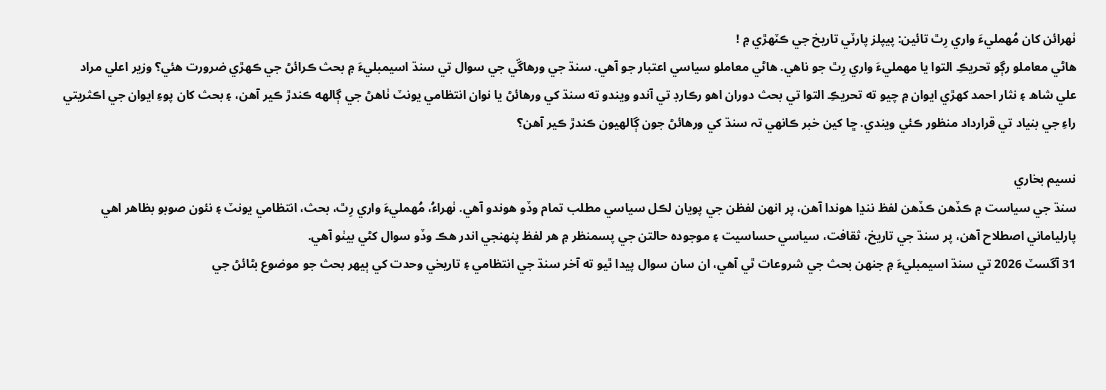ٺھرائن کان مُھمليءَ واري رِٿ تائين: پيپلز پارٽي تاريخ جي ڪٽھڙي ۾ !
هاڻي معاملو رڳو تحريڪِ التوا يا مھمليءَ واري رِٿ جو ناهي. هاڻي معاملو سياسي اعتبار جو آهي. سنڌ جي ورھاڱي جي سوال تي سنڌ اسيمبليءَ ۾ بحث ڪرائڻ جي ڪھڙي ضرورت ھئي؟ وزير اعلي مراد علي شاھ ۽ نثار احمد کهڙي ايوان ۾ چيو ته تحريڪِ التوا تي بحث دوران اهو رڪارڊ تي آندو ويندو ته سنڌ کي ورهائڻ يا نوان انتظامي يونٽ ٺاهڻ جي ڳالهه ڪندڙ ڪير آهن، ۽ بحث کان پوءِ ايوان جي اڪثريتي راءِ جي بنياد تي قرارداد منظور ڪئي ويندي. ڇا کين خبر ڪانھي تہ سنڌ کي ورھائڻ جون ڳالھيون ڪندڙ ڪير آھن؟

نسيم بخاري
سنڌ جي سياست ۾ ڪڏهن ڪڏهن لفظ ننڍا هوندا آهن، پر انهن لفظن جي پويان لڪل سياسي مطلب تمام وڏو هوندو آهي. ٺھراءُ، مُھمليءَ واري رِٿ، بحث، انتظامي يونٽ ۽ نئون صوبو بظاهر اهي پارلياماني اصطلاح آهن، پر سنڌ جي تاريخ، ثقافت، سياسي حساسيت ۽ موجوده حالتن جي پسمنظر ۾ هر لفظ پنهنجي اندر هڪ وڏو سوال کڻي بيٺو آهي.
31 آگسٽ 2026 تي سنڌ اسيمبليءَ ۾ جنھن بحث جي شروعات ٿي آھي، ان سان سوال پيدا ٿيو ته آخر سنڌ جي انتظامي ۽ تاريخي وحدت کي ٻيهر بحث جو موضوع بڻائڻ جي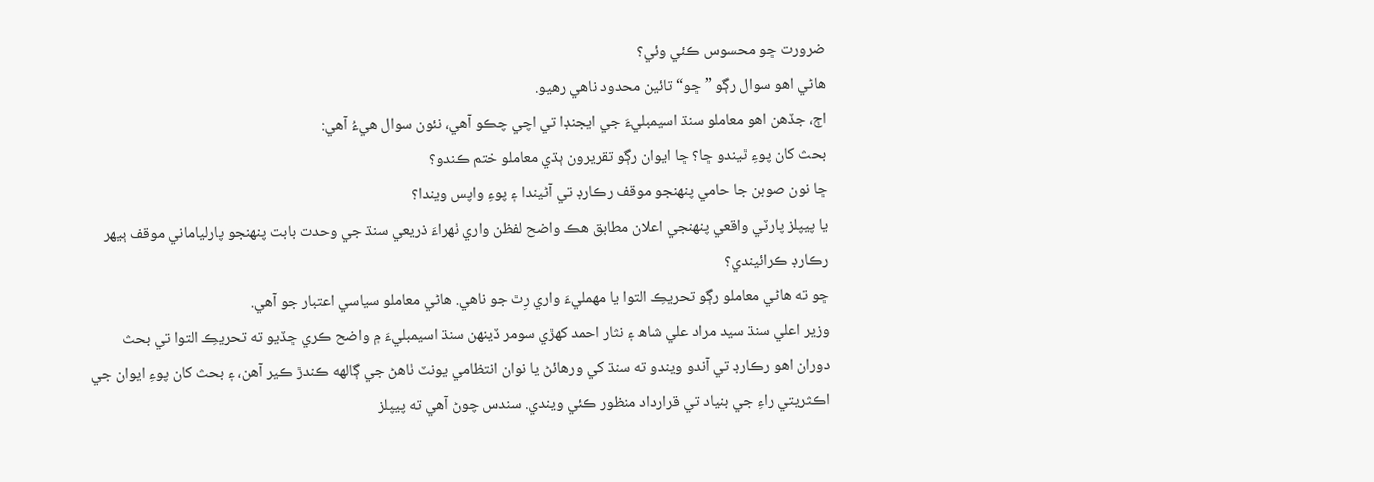ضرورت ڇو محسوس ڪئي وئي؟
هاڻي اهو سوال رڳو ”ڇو“ تائين محدود ناهي رهيو.
اڄ، جڏهن اهو معاملو سنڌ اسيمبليءَ جي ايجنڊا تي اچي چڪو آهي، نئون سوال هيءُ آهي:
بحث کان پوءِ ٿيندو ڇا؟ ڇا ايوان رڳو تقريرون ٻڌي معاملو ختم ڪندو؟
ڇا نون صوبن جا حامي پنهنجو موقف رڪارڊ تي آڻيندا ۽ پوءِ واپس ويندا؟
يا پيپلز پارٽي واقعي پنهنجي اعلان مطابق هڪ واضح لفظن واري ٺھراءَ ذريعي سنڌ جي وحدت بابت پنهنجو پارلياماني موقف ٻيهر رڪارڊ ڪرائيندي؟
ڇو ته هاڻي معاملو رڳو تحريڪِ التوا يا مھمليءَ واري رِٿ جو ناهي. هاڻي معاملو سياسي اعتبار جو آهي.
وزير اعلي سنڌ سيد مراد علي شاھ ۽ نثار احمد کهڙي سومر ڏينھن سنڌ اسيمبليءَ ۾ واضح ڪري ڇڏيو ته تحريڪِ التوا تي بحث دوران اهو رڪارڊ تي آندو ويندو ته سنڌ کي ورهائڻ يا نوان انتظامي يونٽ ٺاهڻ جي ڳالهه ڪندڙ ڪير آهن، ۽ بحث کان پوءِ ايوان جي اڪثريتي راءِ جي بنياد تي قرارداد منظور ڪئي ويندي. سندس چوڻ آهي ته پيپلز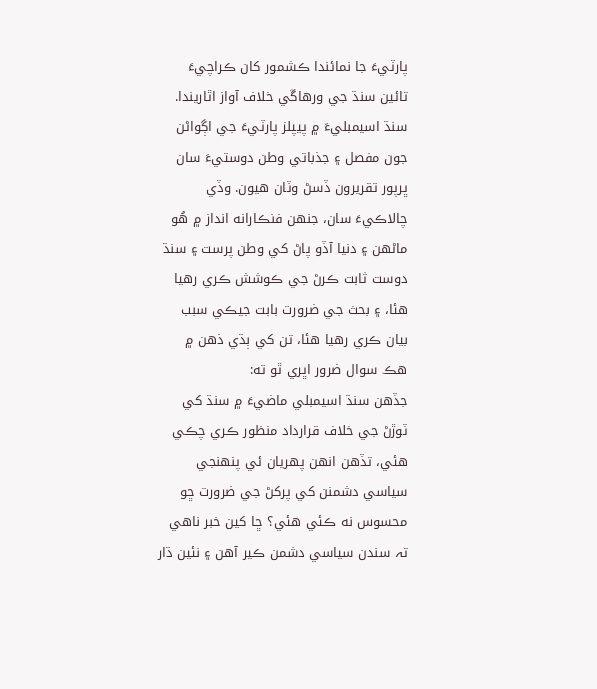پارٽيءَ جا نمائندا ڪشمور کان ڪراچيءَ تائين سنڌ جي ورهاڱي خلاف آواز اٿاريندا.
سنڌ اسيمبليءَ ۾ پيپلز پارٽيءَ جي اڳواڻن جون مفصل ۽ جذباتي وطن دوستيءَ سان ڀرپور تقريرون ڏسڻ وٽان هيون. وڏي چالاڪيءَ سان، جنهن فنڪارانه انداز ۾ هُو ماڻهن ۽ دنيا آڏو پاڻ کي وطن پرست ۽ سنڌ دوست ثابت ڪرڻ جي ڪوشش ڪري رهيا هئا، ۽ بحث جي ضرورت بابت جيڪي سبب بيان ڪري رهيا هئا، تن کي ٻڌي ذهن ۾ هڪ سوال ضرور اڀري ٿو ته:
جڏهن سنڌ اسيمبلي ماضيءَ ۾ سنڌ کي ٽوڙڻ جي خلاف قرارداد منظور ڪري چڪي هئي، تڏهن انهن پهريان ئي پنهنجي سياسي دشمنن کي پرکڻ جي ضرورت ڇو محسوس نه ڪئي هئي؟ ڇا کين خبر ناھي تہ سندن سياسي دشمن ڪير آھن ۽ نئين ڌار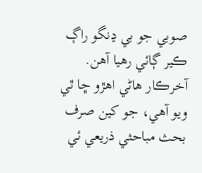صوبي جو بي ڍنگو راڳ ڪير ڳائي رھيا آھن. آخرڪار هاڻي اهڙو ڇا ٿي ويو آهي، جو کين صرف بحث مباحثي ذريعي ئي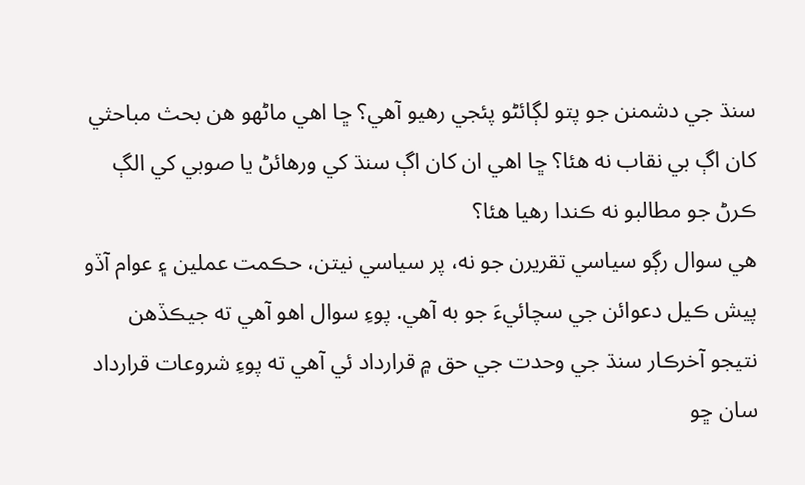سنڌ جي دشمنن جو پتو لڳائڻو پئجي رهيو آهي؟ ڇا اهي ماڻهو هن بحث مباحثي کان اڳ بي نقاب نه هئا؟ ڇا اهي ان کان اڳ سنڌ کي ورهائڻ يا صوبي کي الڳ ڪرڻ جو مطالبو نه ڪندا رهيا هئا؟
هي سوال رڳو سياسي تقريرن جو نه، پر سياسي نيتن، حڪمت عملين ۽ عوام آڏو پيش ڪيل دعوائن جي سچائيءَ جو به آهي. پوءِ سوال اهو آهي ته جيڪڏهن نتيجو آخرڪار سنڌ جي وحدت جي حق ۾ قرارداد ئي آهي ته پوءِ شروعات قرارداد سان ڇو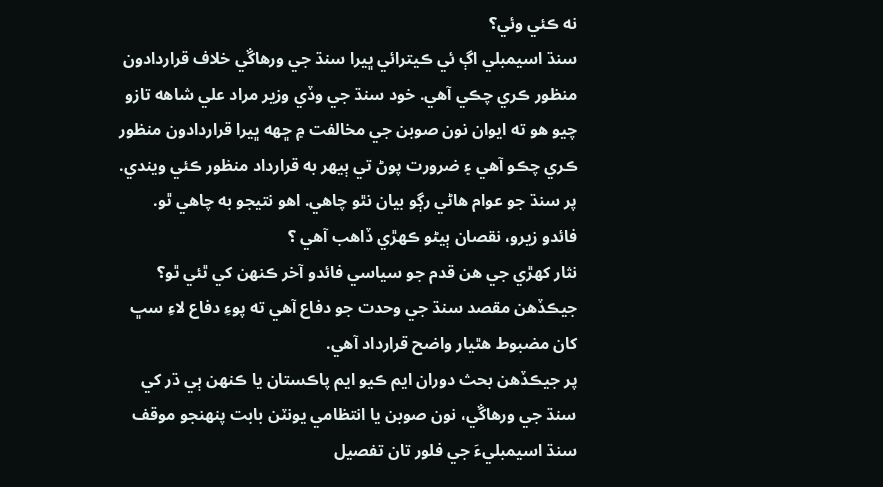نه ڪئي وئي؟
سنڌ اسيمبلي اڳ ئي ڪيترائي ڀيرا سنڌ جي ورهاڱي خلاف قراردادون منظور ڪري چڪي آهي. خود سنڌ جي وڏي وزير مراد علي شاهه تازو چيو هو ته ايوان نون صوبن جي مخالفت ۾ ڇهه ڀيرا قراردادون منظور ڪري چڪو آهي ۽ ضرورت پوڻ تي ٻيهر به قرارداد منظور ڪئي ويندي.
پر سنڌ جو عوام هاڻي رڳو بيان نٿو چاهي. اھو نتيجو به چاهي ٿو.
فائدو زيرو، نقصان ٻيڻو ڪھڙي ڏاھب آھي ؟
نثار کهڙي جي هن قدم جو سياسي فائدو آخر ڪنهن کي ٿئي ٿو؟
جيڪڏهن مقصد سنڌ جي وحدت جو دفاع آهي ته پوءِ دفاع لاءِ سڀ کان مضبوط هٿيار واضح قرارداد آهي.
پر جيڪڏهن بحث دوران ايم ڪيو ايم پاڪستان يا ڪنهن ٻي ڌر کي سنڌ جي ورهاڱي، نون صوبن يا انتظامي يونٽن بابت پنهنجو موقف سنڌ اسيمبليءَ جي فلور تان تفصيل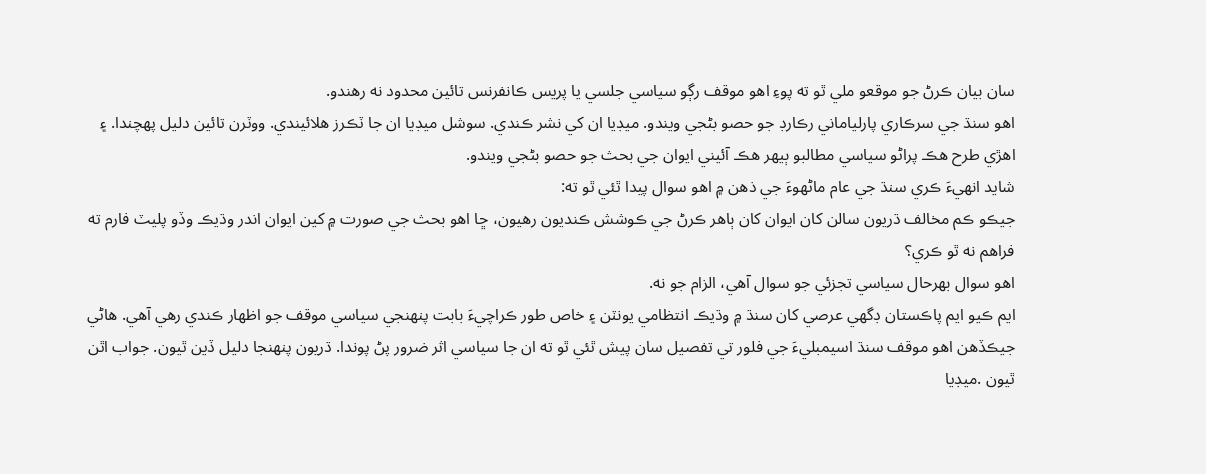سان بيان ڪرڻ جو موقعو ملي ٿو ته پوءِ اهو موقف رڳو سياسي جلسي يا پريس ڪانفرنس تائين محدود نه رهندو.
اهو سنڌ جي سرڪاري پارلياماني رڪارڊ جو حصو بڻجي ويندو. ميڊيا ان کي نشر ڪندي. سوشل ميڊيا ان جا ٽڪرز هلائيندي. ووٽرن تائين دليل پهچندا. ۽ اهڙي طرح هڪ پراڻو سياسي مطالبو ٻيهر هڪ آئيني ايوان جي بحث جو حصو بڻجي ويندو.
شايد انهيءَ ڪري سنڌ جي عام ماڻهوءَ جي ذهن ۾ اهو سوال پيدا ٿئي ٿو ته:
جيڪو ڪم مخالف ڌريون سالن کان ايوان کان ٻاهر ڪرڻ جي ڪوشش ڪنديون رهيون، ڇا اهو بحث جي صورت ۾ کين ايوان اندر وڌيڪ وڏو پليٽ فارم ته فراهم نه ٿو ڪري؟
اهو سوال بهرحال سياسي تجزئي جو سوال آهي، الزام جو نه.
ايم ڪيو ايم پاڪستان ڊگهي عرصي کان سنڌ ۾ وڌيڪ انتظامي يونٽن ۽ خاص طور ڪراچيءَ بابت پنهنجي سياسي موقف جو اظهار ڪندي رهي آهي. هاڻي جيڪڏهن اهو موقف سنڌ اسيمبليءَ جي فلور تي تفصيل سان پيش ٿئي ٿو ته ان جا سياسي اثر ضرور پڻ پوندا. ڌريون پنهنجا دليل ڏين ٿيون. جواب اٿن ٿيون .ميڊيا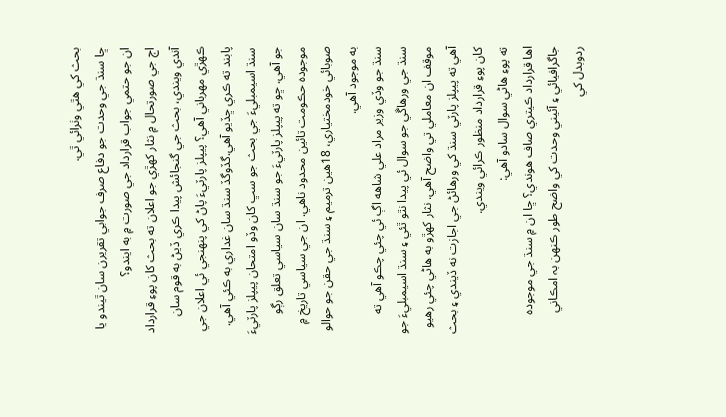بحث کي ھٿي وٺرائي ٿي.
ڇا سنڌ جي وحدت جو دفاع صرف جوابي تقريرن سان ٿيندو يا ان جو حتمي جواب قرارداد جي صورت ۾ به ايندو؟
اڄ جي صورتحال ۾ نثار کهڙي جو اعلان ته بحث کان پوءِ قرارداد آندي ويندي، بحث جي گنجائش پيدا ڪري ڏيڻ به قوم سان ڪھڙي مھرباني آھي؟ پيپلز پارٽيءَ پاڻ کي پنهنجي ئي اعلان جي پابند ته ڪري ڇڏيو آهي.گڏوگڏ سنڌ سان غداري به ڪئي آھي.
سنڌ اسيمبليءَ جي بحث جو سڀ کان وڏو امتحان پيپلز پارٽيءَ جو آهي. ڇو ته پيپلز پارٽيءَ جو سنڌ سان سياسي تعلق رڳو موجوده حڪومت تائين محدود ناهي. ان جي سياسي تاريخ ۾ صوبائي خودمختياري، 18هين ترميم ۽ سنڌ جي حقن جو حوالو به موجود آهي.
سنڌ جو وڏي وزير مراد علي شاهه اڳ ئي چئي چڪو آهي ته سنڌ جي ورهاڱي جو سوال ئي پيدا نٿو ٿئي ۽ سنڌ اسيمبليءَ جو موقف ان معاملي تي واضح آهي. نثار کهڙو به هاڻي چئي رهيو آهي ته پيپلز پارٽي سنڌ کي ورهائڻ جي اجازت نه ڏيندي ۽ بحث کان پوءِ قرارداد منظور ڪرائي ويندي.
ته پوءِ هاڻي سوال سادو آهي:
اها قرارداد ڪيتري صاف هوندي؟ ڇا ان ۾ سنڌ جي موجوده جاگرافيائي ۽ آئيني وحدت کي واضح طور ڪنھن بہ امڪاني ردوبدل کي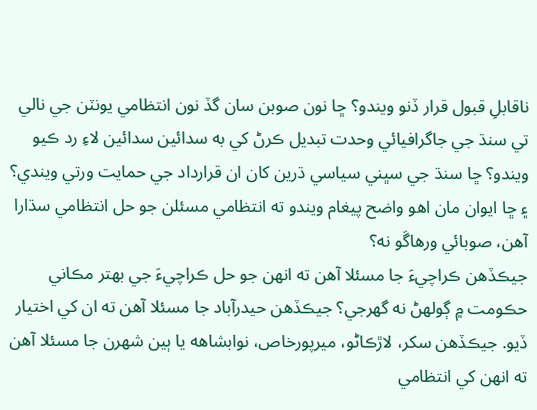ناقابلِ قبول قرار ڏنو ويندو؟ ڇا نون صوبن سان گڏ نون انتظامي يونٽن جي نالي تي سنڌ جي جاگرافيائي وحدت تبديل ڪرڻ کي به سدائين سدائين لاءِ رد ڪيو ويندو؟ ڇا سنڌ جي سڀني سياسي ڌرين کان ان قرارداد جي حمايت ورتي ويندي؟ ۽ ڇا ايوان مان اهو واضح پيغام ويندو ته انتظامي مسئلن جو حل انتظامي سڌارا آهن، صوبائي ورهاڱو نه؟
جيڪڏهن ڪراچيءَ جا مسئلا آهن ته انهن جو حل ڪراچيءَ جي بهتر مڪاني حڪومت ۾ ڳولھڻ نه گهرجي؟ جيڪڏهن حيدرآباد جا مسئلا آهن ته ان کي اختيار ڏيو. جيڪڏهن سکر، لاڙڪاڻو، ميرپورخاص، نوابشاهه يا ٻين شهرن جا مسئلا آهن ته انهن کي انتظامي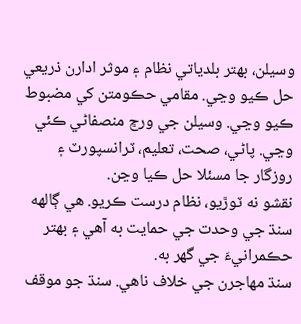وسيلن، بهتر بلدياتي نظام ۽ موثر ادارن ذريعي حل ڪيو وڃي. مقامي حڪومتن کي مضبوط ڪيو وڃي. وسيلن جي ورڇ منصفاڻي ڪئي وڃي. پاڻي، صحت، تعليم، ٽرانسپورٽ ۽ روزگار جا مسئلا حل ڪيا وڃن.
نقشو نه ٽوڙيو، نظام درست ڪريو. هي ڳالهه سنڌ جي وحدت جي حمايت به آهي ۽ بهتر حڪمرانيءَ جي گهر به.
سنڌ مهاجرن جي خلاف ناهي. سنڌ جو موقف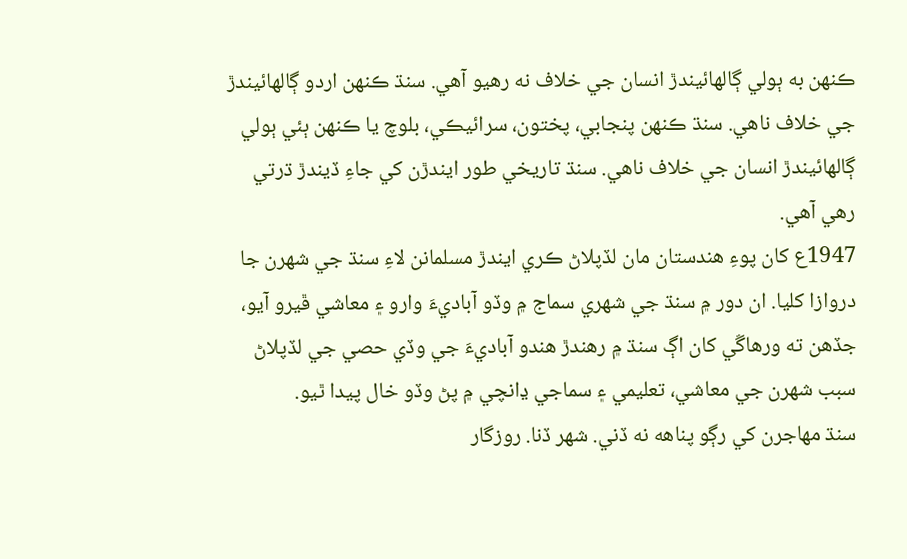ڪنهن به ٻولي ڳالهائيندڙ انسان جي خلاف نه رهيو آھي. سنڌ ڪنهن اردو ڳالهائيندڙ جي خلاف ناهي. سنڌ ڪنهن پنجابي، پختون، سرائيڪي، بلوچ يا ڪنهن ٻئي ٻولي ڳالهائيندڙ انسان جي خلاف ناهي. سنڌ تاريخي طور ايندڙن کي جاءِ ڏيندڙ ڌرتي رهي آهي.
1947ع کان پوءِ هندستان مان لڏپلاڻ ڪري ايندڙ مسلمانن لاءِ سنڌ جي شهرن جا دروازا کليا. ان دور ۾ سنڌ جي شهري سماج ۾ وڏو آباديءَ وارو ۽ معاشي ڦيرو آيو، جڏهن ته ورهاڱي کان اڳ سنڌ ۾ رهندڙ هندو آباديءَ جي وڏي حصي جي لڏپلاڻ سبب شهرن جي معاشي، تعليمي ۽ سماجي ڍانچي ۾ پڻ وڏو خال پيدا ٿيو.
سنڌ مهاجرن کي رڳو پناهه نه ڏني. شهر ڏنا. روزگار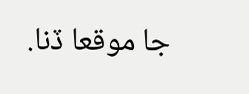جا موقعا ڏنا.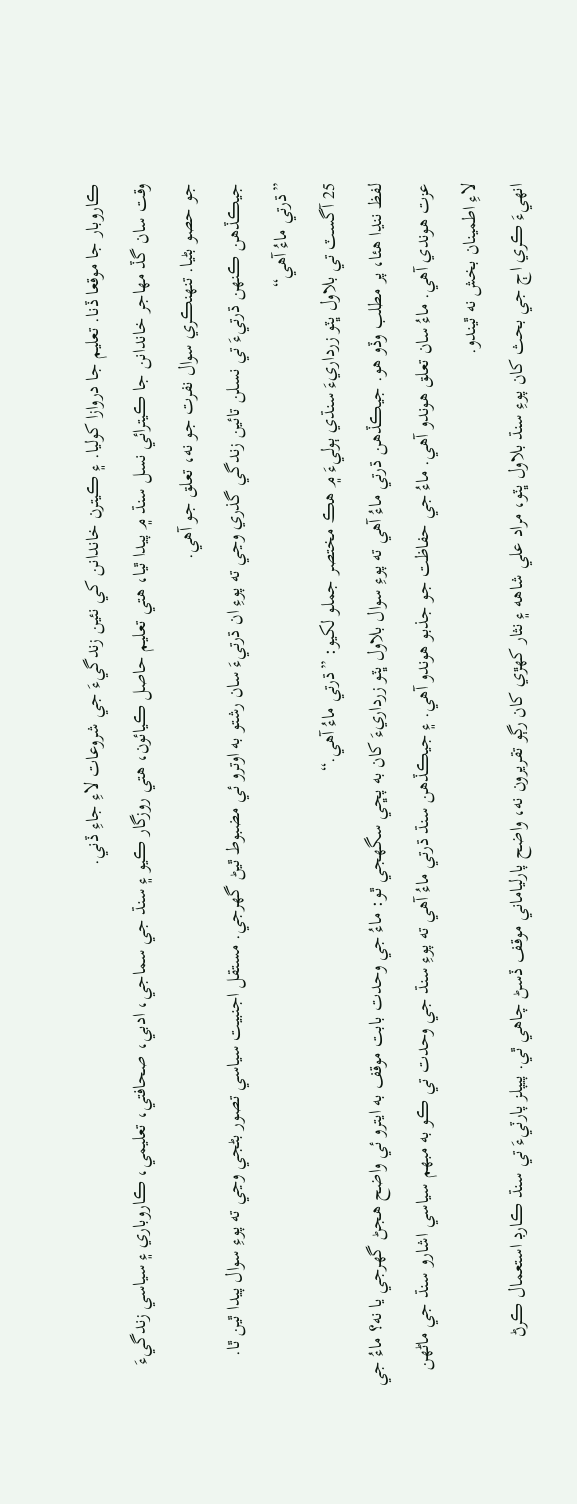ڪاروبار جا موقعا ڏنا. تعليم جا دروازا کوليا. ۽ ڪيترن خاندانن کي نئين زندگيءَ جي شروعات لاءِ جاءِ ڏني.
وقت سان گڏ مھاجر خاندانن جا ڪيترائي نسل سنڌ ۾ پيدا ٿيا، هتي تعليم حاصل ڪيائون، هتي روزگار ڪيو ۽ سنڌ جي سماجي، ادبي، صحافتي، تعليمي، ڪاروباري ۽ سياسي زندگيءَ جو حصو بڻيا. تنهنڪري سوال نفرت جو نه، تعلق جو آهي.
جيڪڏهن ڪنهن ڌرتيءَ تي نسلن تائين زندگي گذري وڃي ته پوءِ ان ڌرتيءَ سان رشتو به اوترو ئي مضبوط ٿيڻ گهرجي. مستقل اجنبيت سياسي تصور بڻجي وڃي ته پوءِ سوال پيدا ٿين ٿا.
”ڌرتي ماءُ آهي“
25 آگسٽ تي بلاول ڀٽو زرداريءَ سنڌي ٻوليءَ ۾ هڪ مختصر جملو لکيو: ”ڌرتي ماءُ آهي.“
لفظ ننڍا هئا، پر مطلب وڏو هو. جيڪڏهن ڌرتي ماءُ آهي ته پوءِ سوال بلاول ڀٽو زرداريءَ کان به پڇي سگهجي ٿو: ماءُ جي وحدت بابت موقف به ايترو ئي واضح هجڻ گهرجي يا نه؟ ماءُ جي عزت هوندي آهي. ماءُ سان تعلق هوندو آهي. ماءُ جي حفاظت جو جذبو هوندو آهي. ۽ جيڪڏهن سنڌ ڌرتي ماءُ آهي ته پوءِ سنڌ جي وحدت تي ڪو به مبهم سياسي اشارو سنڌ جي ماڻهن لاءِ اطمينان بخش نه ٿيندو.
انهيءَ ڪري اڄ جي بحث کان پوءِ سنڌ بلاول ڀٽو، مراد علي شاهه ۽ نثار کهڙي کان رڳو تقريرون نه، واضح پارلياماني موقف ڏسڻ چاهي ٿي. پيپلز پارٽيءَ تي سنڌ ڪارڊ استعمال ڪرڻ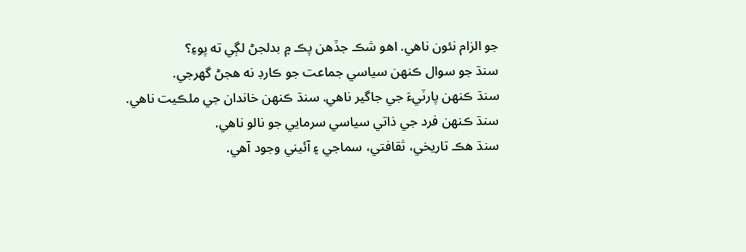جو الزام نئون ناهي. اھو شڪ جڏھن پڪ ۾ بدلجڻ لڳي ته پوءِ؟
سنڌ جو سوال ڪنهن سياسي جماعت جو ڪارڊ نه هجڻ گهرجي.
سنڌ ڪنهن پارٽيءَ جي جاگير ناهي. سنڌ ڪنهن خاندان جي ملڪيت ناهي. سنڌ ڪنهن فرد جي ذاتي سياسي سرمايي جو نالو ناهي.
سنڌ هڪ تاريخي، ثقافتي، سماجي ۽ آئيني وجود آهي.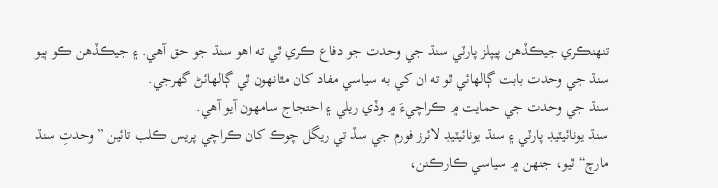تنهنڪري جيڪڏهن پيپلز پارٽي سنڌ جي وحدت جو دفاع ڪري ٿي ته اهو سنڌ جو حق آھي. ۽ جيڪڏهن ڪو ٻيو سنڌ جي وحدت بابت ڳالهائي ٿو ته ان کي به سياسي مفاد کان مٿانهون ٿي ڳالهائڻ گهرجي.
سنڌ جي وحدت جي حمايت ۾ ڪراچيءَ ۾ وڏي ريلي ۽ احتجاج سامهون آيو آهي.
سنڌ يونائيٽيڊ پارٽي ۽ سنڌ يونائيٽيڊ لائرز فورم جي سڏ تي ريگل چوڪ کان ڪراچي پريس ڪلب تائين ”وحدتِ سنڌ مارچ“ ٿيو، جنهن ۾ سياسي ڪارڪنن،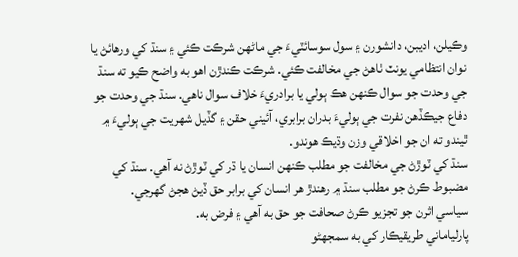وڪيلن، اديبن، دانشورن ۽ سول سوسائٽيءَ جي ماڻهن شرڪت ڪئي ۽ سنڌ کي ورهائڻ يا نوان انتظامي يونٽ ٺاهڻ جي مخالفت ڪئي. شرڪت ڪندڙن اهو به واضح ڪيو ته سنڌ جي وحدت جو سوال ڪنهن هڪ ٻولي يا برادريءَ خلاف سوال ناهي. سنڌ جي وحدت جو دفاع جيڪڏهن نفرت جي ٻوليءَ بدران برابري، آئيني حقن ۽ گڏيل شهريت جي ٻوليءَ ۾ ٿيندو ته ان جو اخلاقي وزن وڌيڪ هوندو.
سنڌ کي ٽوڙڻ جي مخالفت جو مطلب ڪنهن انسان يا ڌر کي ٽوڙڻ نه آهي. سنڌ کي مضبوط ڪرڻ جو مطلب سنڌ ۾ رهندڙ هر انسان کي برابر حق ڏيڻ هجڻ گهرجي.
سياسي اثرن جو تجزيو ڪرڻ صحافت جو حق به آهي ۽ فرض به.
پارلياماني طريقيڪار کي به سمجهڻو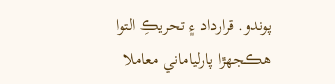پوندو. قرارداد ۽ تحريڪِ التوا هڪجهڙا پارلياماني معاملا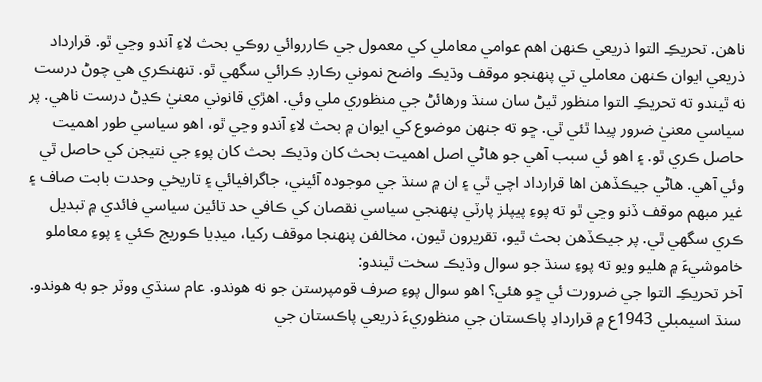ناهن. تحريڪِ التوا ذريعي ڪنهن اهم عوامي معاملي کي معمول جي ڪارروائي روڪي بحث لاءِ آندو وڃي ٿو. قرارداد ذريعي ايوان ڪنهن معاملي تي پنهنجو موقف وڌيڪ واضح نموني رڪارڊ ڪرائي سگهي ٿو. تنهنڪري هي چوڻ درست نه ٿيندو ته تحريڪِ التوا منظور ٿيڻ سان سنڌ ورهائڻ جي منظوري ملي وئي. اهڙي قانوني معنيٰ ڪڍڻ درست ناهي. پر سياسي معنيٰ ضرور پيدا ٿئي ٿي. ڇو ته جنهن موضوع کي ايوان ۾ بحث لاءِ آندو وڃي ٿو، اهو سياسي طور اهميت حاصل ڪري ٿو. ۽ اهو ئي سبب آهي جو هاڻي اصل اهميت بحث کان وڌيڪ بحث کان پوءِ جي نتيجن کي حاصل ٿي وئي آهي. هاڻي جيڪڏهن اها قرارداد اچي ٿي ۽ ان ۾ سنڌ جي موجوده آئيني، جاگرافيائي ۽ تاريخي وحدت بابت صاف ۽ غير مبهم موقف ڏنو وڃي ٿو ته پوءِ پيپلز پارٽي پنهنجي سياسي نقصان کي ڪافي حد تائين سياسي فائدي ۾ تبديل ڪري سگهي ٿي. پر جيڪڏهن بحث ٿيو، تقريرون ٿيون، مخالفن پنهنجا موقف رکيا، ميڊيا ڪوريج ڪئي ۽ پوءِ معاملو خاموشيءَ ۾ هليو ويو ته پوءِ سنڌ جو سوال وڌيڪ سخت ٿيندو:
آخر تحريڪِ التوا جي ضرورت ئي ڇو هئي؟ اهو سوال پوءِ صرف قومپرستن جو نه هوندو. عام سنڌي ووٽر جو به هوندو.
سنڌ اسيمبلي 1943ع ۾ قراردادِ پاڪستان جي منظوريءَ ذريعي پاڪستان جي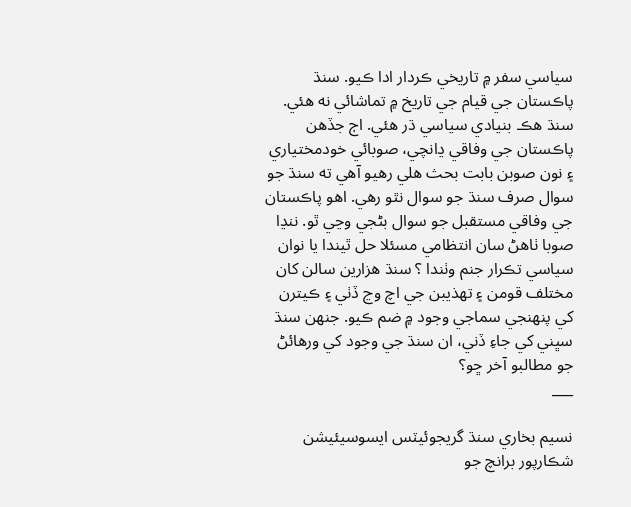سياسي سفر ۾ تاريخي ڪردار ادا ڪيو. سنڌ پاڪستان جي قيام جي تاريخ ۾ تماشائي نه هئي. سنڌ هڪ بنيادي سياسي ڌر هئي. اڄ جڏهن پاڪستان جي وفاقي ڍانچي، صوبائي خودمختياري ۽ نون صوبن بابت بحث هلي رهيو آهي ته سنڌ جو سوال صرف سنڌ جو سوال نٿو رهي. اهو پاڪستان جي وفاقي مستقبل جو سوال بڻجي وڃي ٿو. ننڍا صوبا ٺاهڻ سان انتظامي مسئلا حل ٿيندا يا نوان سياسي تڪرار جنم وٺندا ؟ سنڌ هزارين سالن کان مختلف قومن ۽ تهذيبن جي اچ وڃ ڏٺي ۽ ڪيترن کي پنهنجي سماجي وجود ۾ ضم ڪيو. جنهن سنڌ سڀني کي جاءِ ڏني، ان سنڌ جي وجود کي ورهائڻ جو مطالبو آخر ڇو؟
___

نسيم بخاري سنڌ گريجوئيٽس ايسوسيئيشن شڪارپور برانچ جو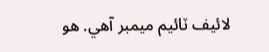لائيف ٽائيم ميمبر آهي. هو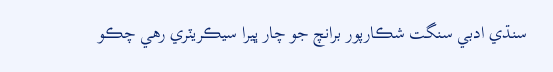سنڌي ادبي سنگت شڪارپور برانچ جو چار ڀيرا سيڪريٽري رهي چڪو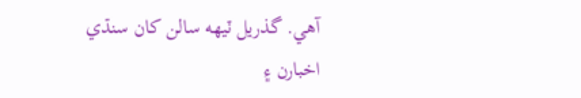آهي. گذريل ٽيهه سالن کان سنڌي اخبارن ۽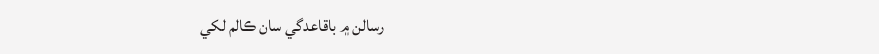رسالن ۾ باقاعدگي سان ڪالم لکي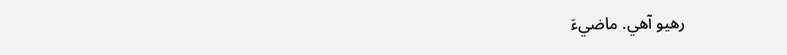رهيو آهي. ماضيءَ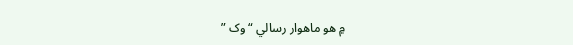۾ هو ماهوار رسالي “وک ”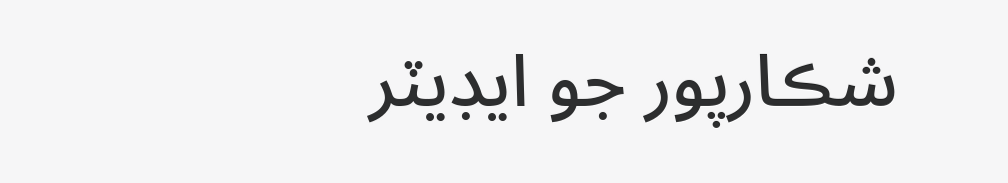شڪارپور جو ايڊيٽر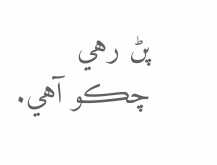پڻ رهي چڪو آهي.